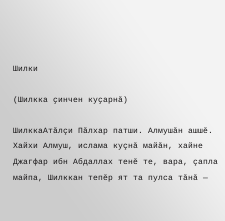Шилки

(Шилкка ҫинчен куҫарнӑ)

ШилккаАтăлçи Пăлхар патши. Алмушăн ашшĕ. Хайхи Алмуш, ислама кyçнă майăн, хайне Джагфар ибн Абдаллах тенĕ те, вара, çaпла майпа, Шилккан тепĕр ят та пулса тăнă —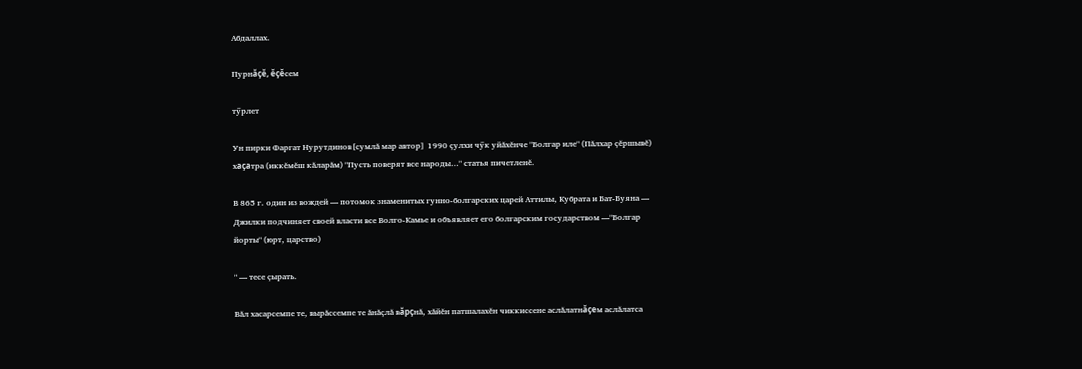Абдаллах.

Пурнăçĕ, ĕçĕсем

тӳрлет

Ун пирки Фаргат Нурутдинов[сумлă мар автор] 1990 çyлхи чӳк уйăхĕнче "Болгар иле" (Пăлхар çĕршывĕ) хaçaтра (иккĕмĕш кăларăм) "Пусть поверят все народы…" статья пичетленĕ.

В 865 г. один из вождей — потомок знаменитых гунно-болгарских царей Аттилы, Кубрата и Бат-Буяна — Джилки подчиняет своей власти все Волго-Камье и объявляет его болгарским государством —"Болгар йорты" (юрт, царство)

" — тесе çырать.

Вăл хасарсемпе те, вырăссемпе те ăнăçлă вăpçнă, хăйĕн патшалахĕн чиккиссене аслăлатнăçeм аслăлатса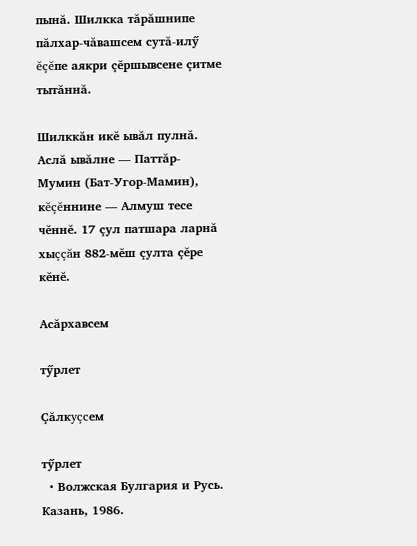пынă. Шилкка тăрăшнипе пăлхар-чăвашсем сутă-илӳ ĕçĕпе аякри çĕршывсене çитме тытăннă.

Шилккăн икĕ ывăл пулнă. Аслă ывăлне — Паттăр-Мумин (Бат-Угор-Мамин), кĕçĕннине — Алмуш тесе чĕннĕ. 17 çyл патшара ларнă хыççăн 882-мĕш çyлта çĕре кĕнĕ.

Асăрхавсем

тӳрлет

Çăлкyçcем

тӳрлет
  • Волжская Булгария и Русь. Казань, 1986.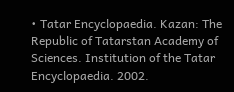• Tatar Encyclopaedia. Kazan: The Republic of Tatarstan Academy of Sciences. Institution of the Tatar Encyclopaedia. 2002.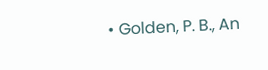• Golden, P. B., An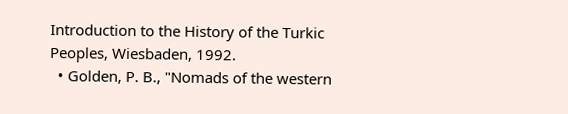Introduction to the History of the Turkic Peoples, Wiesbaden, 1992.
  • Golden, P. B., "Nomads of the western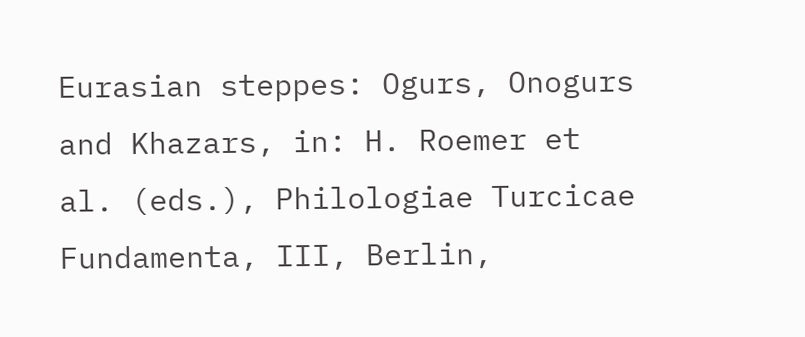Eurasian steppes: Ogurs, Onogurs and Khazars, in: H. Roemer et al. (eds.), Philologiae Turcicae Fundamenta, III, Berlin,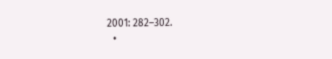2001: 282–302.
  •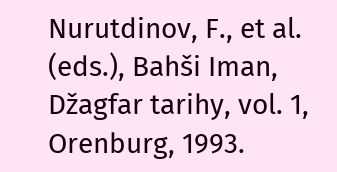Nurutdinov, F., et al. (eds.), Bahši Iman, Džagfar tarihy, vol. 1, Orenburg, 1993.